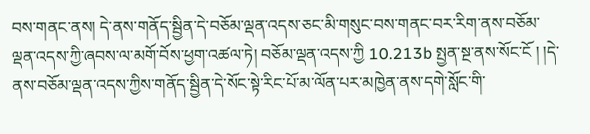བས་གནང་ནས། དེ་ནས་གནོད་སྦྱིན་དེ་བཅོམ་ལྡན་འདས་ཅང་མི་གསུང་བས་གནང་བར་རིག་ནས་བཅོམ་ལྡན་འདས་ཀྱི་ཞབས་ལ་མགོ་བོས་ཕྱག་འཚལ་ཏེ། བཅོམ་ལྡན་འདས་ཀྱི 10.213b སྤྱན་སྔ་ནས་སོང་ངོ ། །དེ་ནས་བཅོམ་ལྡན་འདས་ཀྱིས་གནོད་སྦྱིན་དེ་སོང་སྟེ་རིང་པོ་མ་ལོན་པར་མཁྱེན་ནས་དགེ་སློང་གི་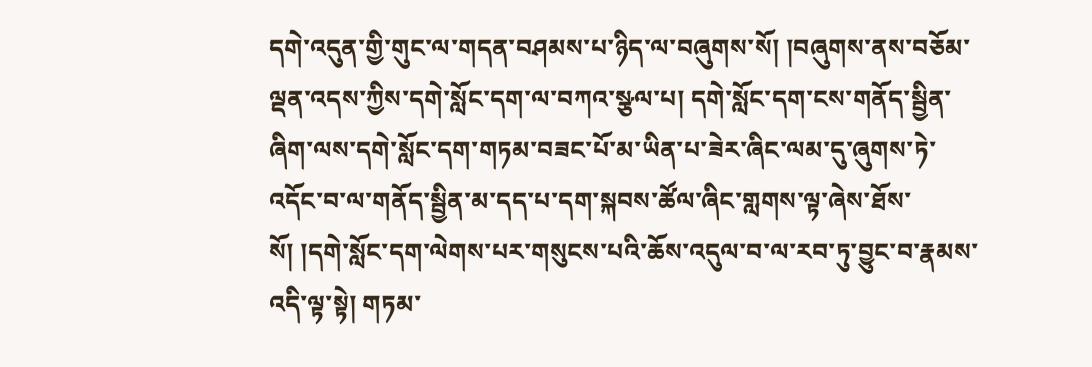དགེ་འདུན་གྱི་གུང་ལ་གདན་བཤམས་པ་ཉིད་ལ་བཞུགས་སོ། །བཞུགས་ནས་བཅོམ་ལྡན་འདས་ཀྱིས་དགེ་སློང་དག་ལ་བཀའ་སྩལ་པ། དགེ་སློང་དག་ངས་གནོད་སྦྱིན་ཞིག་ལས་དགེ་སློང་དག་གཏམ་བཟང་པོ་མ་ཡིན་པ་ཟེར་ཞིང་ལམ་དུ་ཞུགས་ཏེ་འདོང་བ་ལ་གནོད་སྦྱིན་མ་དད་པ་དག་སྐབས་ཚོལ་ཞིང་གླགས་ལྟ་ཞེས་ཐོས་སོ། །དགེ་སློང་དག་ལེགས་པར་གསུངས་པའི་ཆོས་འདུལ་བ་ལ་རབ་ཏུ་བྱུང་བ་རྣམས་འདི་ལྟ་སྟེ། གཏམ་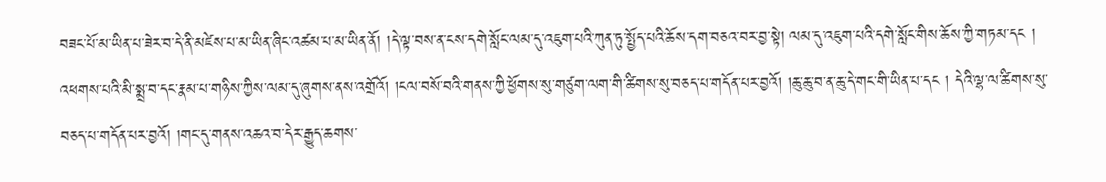བཟང་པོ་མ་ཡིན་པ་ཟེར་བ་དེ་ནི་མཛེས་པ་མ་ཡིན་ཞིང་འཚམ་པ་མ་ཡིན་ནོ། །དེ་ལྟ་བས་ན་ངས་དགེ་སློང་ལམ་དུ་འཇུག་པའི་ཀུན་ཏུ་སྤྱོད་པའི་ཆོས་དག་བཅའ་བར་བྱ་སྟེ། ལམ་དུ་འཇུག་པའི་དགེ་སློང་གིས་ཆོས་ཀྱི་གཏམ་དང ། འཕགས་པའི་མི་སྨྲ་བ་དང་རྣམ་པ་གཉིས་ཀྱིས་ལམ་དུ་ཞུགས་ནས་འགྲོའོ། །ངལ་བསོ་བའི་གནས་ཀྱི་ཕྱོགས་སུ་གཙུག་ལག་གི་ཚིགས་སུ་བཅད་པ་གདོན་པར་བྱའོ། །ཆུ་ཆུ་བ་ན་ཆུ་དེ་གང་གི་ཡིན་པ་དང ། དེའི་ལྷ་ལ་ཚིགས་སུ་བཅད་པ་གདོན་པར་བྱའོ། །གང་དུ་གནས་འཆའ་བ་དེར་རྒྱུད་ཆགས་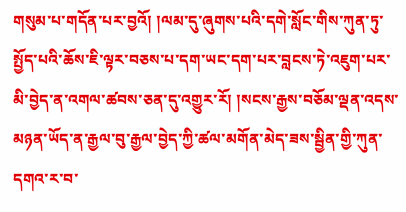གསུམ་པ་གདོན་པར་བྱའོ། །ལམ་དུ་ཞུགས་པའི་དགེ་སློང་གིས་ཀུན་ཏུ་སྤྱོད་པའི་ཆོས་ཇི་ལྟར་བཅས་པ་དག་ཡང་དག་པར་བླངས་ཏེ་འཇུག་པར་མི་བྱེད་ན་འགལ་ཚབས་ཅན་དུ་འགྱུར་རོ། །སངས་རྒྱས་བཅོམ་ལྡན་འདས་མཉན་ཡོད་ན་རྒྱལ་བུ་རྒྱལ་བྱེད་ཀྱི་ཚལ་མགོན་མེད་ཟས་སྦྱིན་གྱི་ཀུན་དགའ་ར་བ་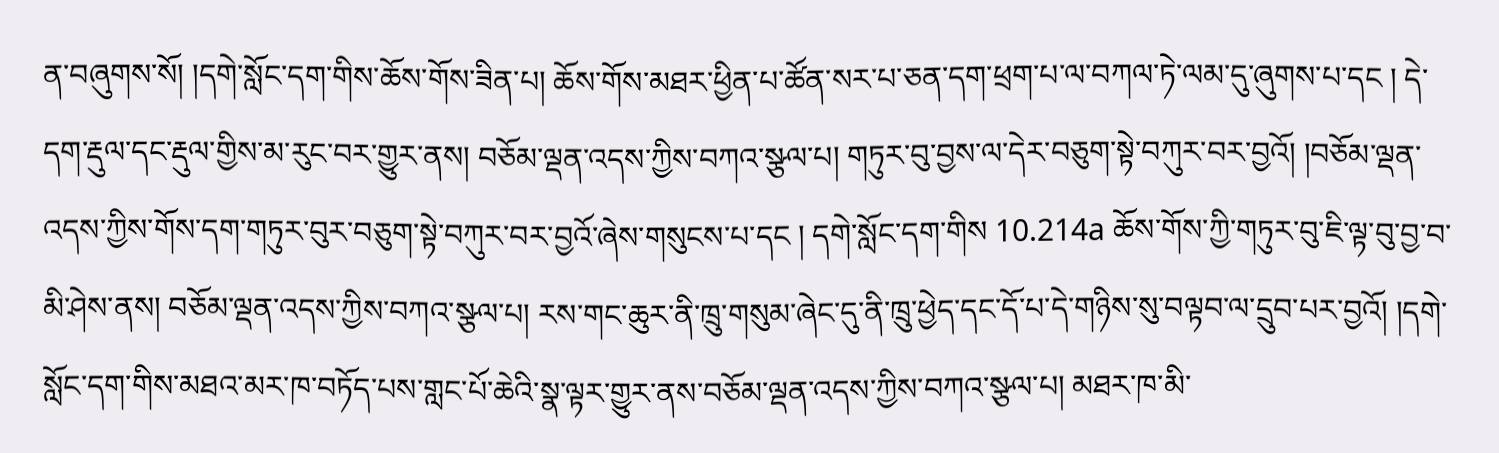ན་བཞུགས་སོ། །དགེ་སློང་དག་གིས་ཆོས་གོས་ཟིན་པ། ཆོས་གོས་མཐར་ཕྱིན་པ་ཚོན་སར་པ་ཅན་དག་ཕྲག་པ་ལ་བཀལ་ཏེ་ལམ་དུ་ཞུགས་པ་དང ། དེ་དག་རྡུལ་དང་རྡུལ་གྱིས་མ་རུང་བར་གྱུར་ནས། བཅོམ་ལྡན་འདས་ཀྱིས་བཀའ་སྩལ་པ། གཏུར་བུ་བྱས་ལ་དེར་བཅུག་སྟེ་བཀུར་བར་བྱའོ། །བཅོམ་ལྡན་འདས་ཀྱིས་གོས་དག་གཏུར་བུར་བཅུག་སྟེ་བཀུར་བར་བྱའོ་ཞེས་གསུངས་པ་དང ། དགེ་སློང་དག་གིས 10.214a ཆོས་གོས་ཀྱི་གཏུར་བུ་ཇི་ལྟ་བུ་བྱ་བ་མི་ཤེས་ནས། བཅོམ་ལྡན་འདས་ཀྱིས་བཀའ་སྩལ་པ། རས་གང་ཆུར་ནི་ཁྲུ་གསུམ་ཞེང་དུ་ནི་ཁྲུ་ཕྱེད་དང་དོ་པ་དེ་གཉིས་སུ་བལྟབ་ལ་དྲུབ་པར་བྱའོ། །དགེ་སློང་དག་གིས་མཐའ་མར་ཁ་བཏོད་པས་གླང་པོ་ཆེའི་སྣ་ལྟར་གྱུར་ནས་བཅོམ་ལྡན་འདས་ཀྱིས་བཀའ་སྩལ་པ། མཐར་ཁ་མི་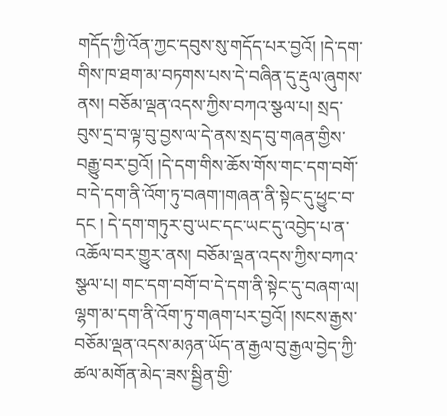གདོད་ཀྱི་འོན་ཀྱང་དབུས་སུ་གདོད་པར་བྱའོ། །དེ་དག་གིས་ཁ་ཐག་མ་བཏགས་པས་དེ་བཞིན་དུ་རྡུལ་ཞུགས་ནས། བཅོམ་ལྡན་འདས་ཀྱིས་བཀའ་སྩལ་པ། སྲད་བུས་དྲ་བ་ལྟ་བུ་བྱས་ལ་དེ་ནས་སྲད་བུ་གཞན་གྱིས་བརྒྱུ་བར་བྱའོ། །དེ་དག་གིས་ཆོས་གོས་གང་དག་བགོ་བ་དེ་དག་ནི་འོག་ཏུ་བཞག་།གཞན་ནི་སྟེང་དུ་ཕྱུང་བ་དང ། དེ་དག་གཏུར་བུ་ཡང་དང་ཡང་དུ་འབྱེད་པ་ན་འཆོལ་བར་གྱུར་ནས། བཅོམ་ལྡན་འདས་ཀྱིས་བཀའ་སྩལ་པ། གང་དག་བགོ་བ་དེ་དག་ནི་སྟེང་དུ་བཞག་ལ། ལྷག་མ་དག་ནི་འོག་ཏུ་གཞག་པར་བྱའོ། །སངས་རྒྱས་བཅོམ་ལྡན་འདས་མཉན་ཡོད་ན་རྒྱལ་བུ་རྒྱལ་བྱེད་ཀྱི་ཚལ་མགོན་མེད་ཟས་སྦྱིན་གྱི་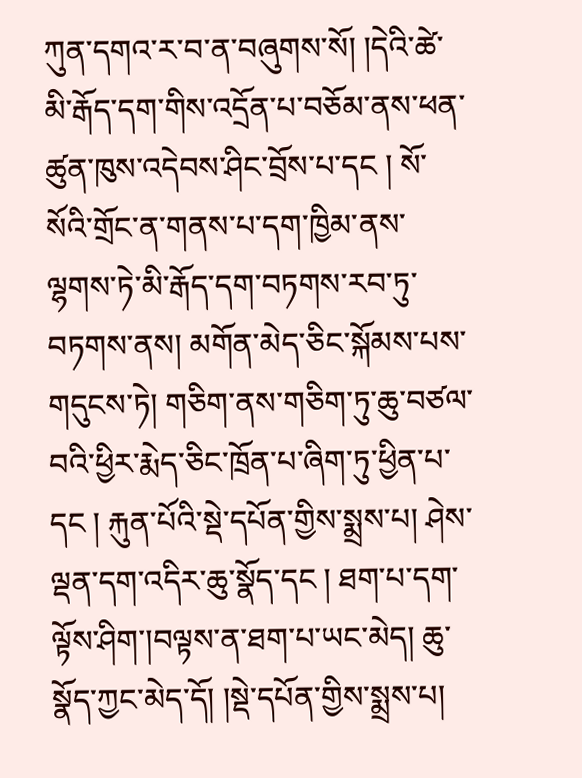ཀུན་དགའ་ར་བ་ན་བཞུགས་སོ། །དེའི་ཚེ་མི་རྒོད་དག་གིས་འདྲོན་པ་བཅོམ་ནས་ཕན་ཚུན་ཁུས་འདེབས་ཤིང་བྲོས་པ་དང ། སོ་སོའི་གྲོང་ན་གནས་པ་དག་ཁྱིམ་ནས་ལྷགས་ཏེ་མི་རྒོད་དག་བཏགས་རབ་ཏུ་བཏགས་ནས། མགོན་མེད་ཅིང་སྐོམས་པས་གདུངས་ཏེ། གཅིག་ནས་གཅིག་ཏུ་ཆུ་བཙལ་བའི་ཕྱིར་རྨེད་ཅིང་ཁྲོན་པ་ཞིག་ཏུ་ཕྱིན་པ་དང ། རྐུན་པོའི་སྡེ་དཔོན་གྱིས་སྨྲས་པ། ཤེས་ལྡན་དག་འདིར་ཆུ་སྣོད་དང ། ཐག་པ་དག་ལྟོས་ཤིག་།བལྟས་ན་ཐག་པ་ཡང་མེད། ཆུ་སྣོད་ཀྱང་མེད་དོ། །སྡེ་དཔོན་གྱིས་སྨྲས་པ།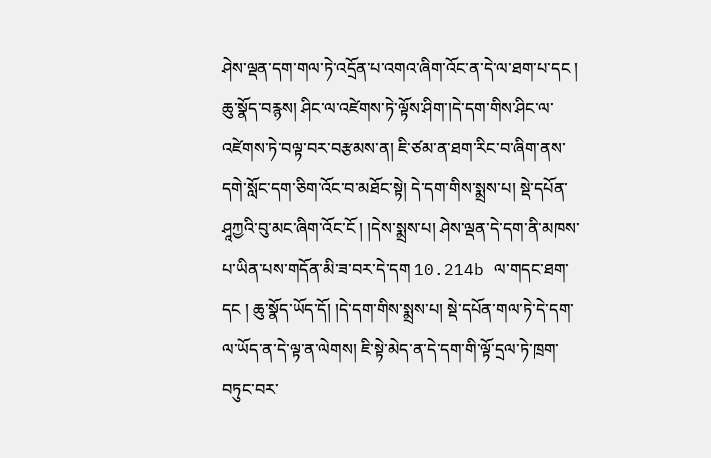ཤེས་ལྡན་དག་གལ་ཏེ་འདྲོན་པ་འགའ་ཞིག་འོང་ན་དེ་ལ་ཐག་པ་དང ། ཆུ་སྣོད་བརྙས། ཤིང་ལ་འཛེགས་ཏེ་ལྟོས་ཤིག་།དེ་དག་གིས་ཤིང་ལ་འཛེགས་ཏེ་བལྟ་བར་བརྩམས་ན། ཇི་ཙམ་ན་ཐག་རིང་བ་ཞིག་ནས་དགེ་སློང་དག་ཅིག་འོང་བ་མཐོང་སྟེ། དེ་དག་གིས་སྨྲས་པ། སྡེ་དཔོན་ཤཱཀྱའི་བུ་མང་ཞིག་འོང་ངོ ། །དེས་སྨྲས་པ། ཤེས་ལྡན་དེ་དག་ནི་མཁས་པ་ཡིན་པས་གདོན་མི་ཟ་བར་དེ་དག 10.214b ལ་གདང་ཐག་དང ། ཆུ་སྣོད་ཡོད་དོ། །དེ་དག་གིས་སྨྲས་པ། སྡེ་དཔོན་གལ་ཏེ་དེ་དག་ལ་ཡོད་ན་དེ་ལྟ་ན་ལེགས། ཇི་སྟེ་མེད་ན་དེ་དག་གི་ལྟོ་དྲལ་ཏེ་ཁྲག་བཏུང་བར་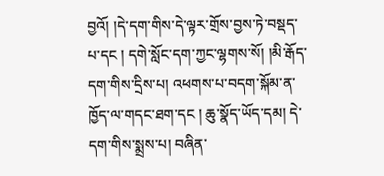བྱའོ། །དེ་དག་གིས་དེ་ལྟར་གྲོས་བྱས་ཏེ་བསྡད་པ་དང ། དགེ་སློང་དག་ཀྱང་ལྷགས་སོ། །མི་རྒོད་དག་གིས་དྲིས་པ། འཕགས་པ་བདག་སྐོམ་ན་ཁྱོད་ལ་གདང་ཐག་དང ། ཆུ་སྣོད་ཡོད་དམ། དེ་དག་གིས་སྨྲས་པ། བཞིན་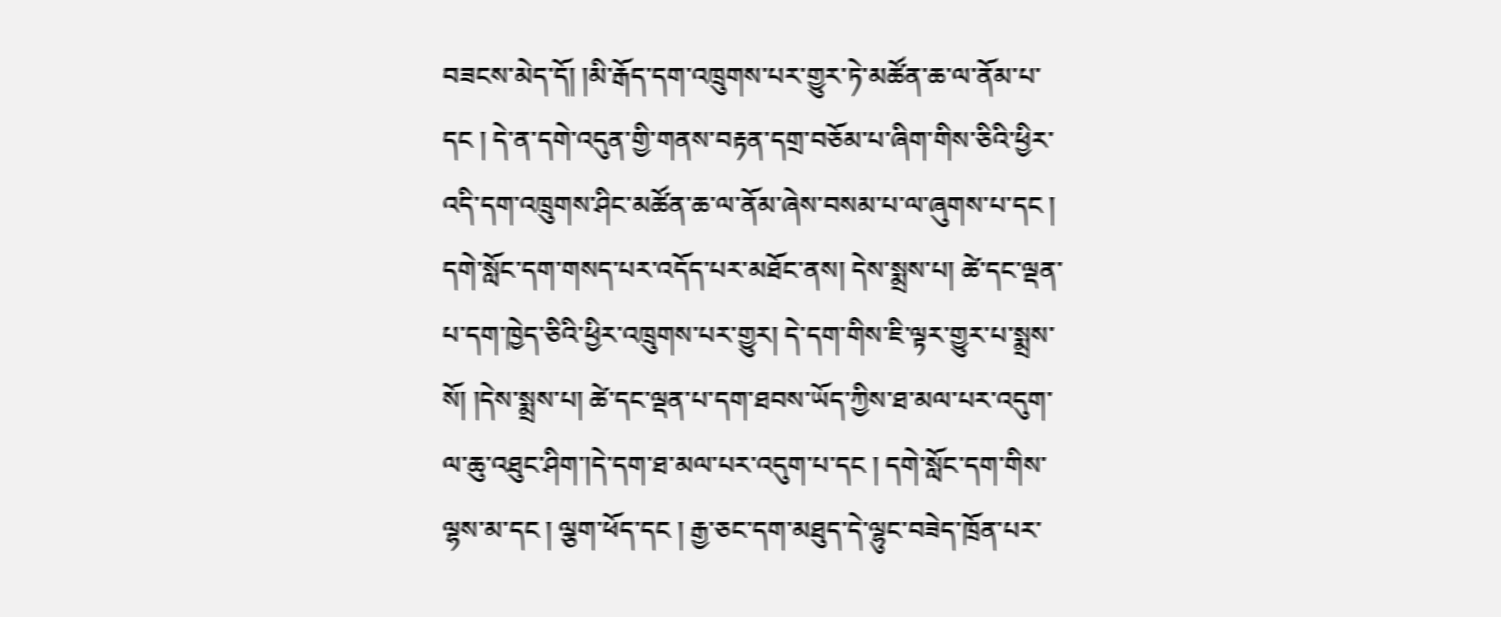བཟངས་མེད་དོ། །མི་རྒོད་དག་འཁྲུགས་པར་གྱུར་ཏེ་མཚོན་ཆ་ལ་ནོམ་པ་དང ། དེ་ན་དགེ་འདུན་གྱི་གནས་བརྟན་དགྲ་བཅོམ་པ་ཞིག་གིས་ཅིའི་ཕྱིར་འདི་དག་འཁྲུགས་ཤིང་མཚོན་ཆ་ལ་ནོམ་ཞེས་བསམ་པ་ལ་ཞུགས་པ་དང ། དགེ་སློང་དག་གསད་པར་འདོད་པར་མཐོང་ནས། དེས་སྨྲས་པ། ཚེ་དང་ལྡན་པ་དག་ཁྱེད་ཅིའི་ཕྱིར་འཁྲུགས་པར་གྱུར། དེ་དག་གིས་ཇི་ལྟར་གྱུར་པ་སྨྲས་སོ། །དེས་སྨྲས་པ། ཚེ་དང་ལྡན་པ་དག་ཐབས་ཡོད་ཀྱིས་ཐ་མལ་པར་འདུག་ལ་ཆུ་འཐུང་ཤིག་།དེ་དག་ཐ་མལ་པར་འདུག་པ་དང ། དགེ་སློང་དག་གིས་ལྷས་མ་དང ། ལྕག་ཕོད་དང ། རྒྱ་ཅང་དག་མཐུད་དེ་ལྷུང་བཟེད་ཁྲོན་པར་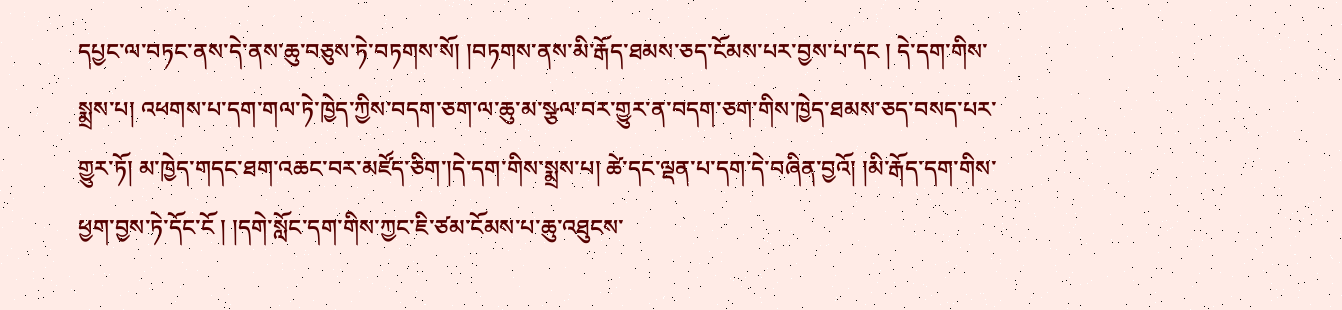དཔྱང་ལ་བཏང་ནས་དེ་ནས་ཆུ་བཅུས་ཏེ་བཏགས་སོ། །བཏགས་ནས་མི་རྒོད་ཐམས་ཅད་ངོམས་པར་བྱས་པ་དང ། དེ་དག་གིས་སྨྲས་པ། འཕགས་པ་དག་གལ་ཏེ་ཁྱེད་ཀྱིས་བདག་ཅག་ལ་ཆུ་མ་སྩལ་བར་གྱུར་ན་བདག་ཅག་གིས་ཁྱེད་ཐམས་ཅད་བསད་པར་གྱུར་ཏོ། མ་ཁྱེད་གདང་ཐག་འཆང་བར་མཛོད་ཅིག་།དེ་དག་གིས་སྨྲས་པ། ཚེ་དང་ལྡན་པ་དག་དེ་བཞིན་བྱའོ། །མི་རྒོད་དག་གིས་ཕྱག་བྱས་ཏེ་དོང་ངོ ། །དགེ་སློང་དག་གིས་ཀྱང་ཇི་ཙམ་ངོམས་པ་ཆུ་འཐུངས་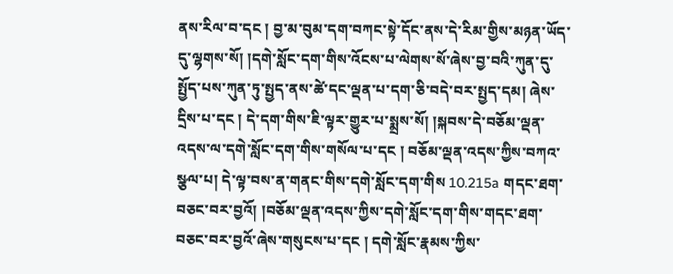ནས་རིལ་བ་དང ། བྱ་མ་བུམ་དག་བཀང་སྟེ་དོང་ནས་དེ་རིམ་གྱིས་མཉན་ཡོད་དུ་ལྷགས་སོ། །དགེ་སློང་དག་གིས་འོངས་པ་ལེགས་སོ་ཞེས་བྱ་བའི་ཀུན་དུ་སྤྱོད་པས་ཀུན་ཏུ་སྤྱད་ནས་ཚེ་དང་ལྡན་པ་དག་ཅི་བདེ་བར་སྤྱད་དམ། ཞེས་དྲིས་པ་དང ། དེ་དག་གིས་ཇི་ལྟར་གྱུར་པ་སྨྲས་སོ། །སྐབས་དེ་བཅོམ་ལྡན་འདས་ལ་དགེ་སློང་དག་གིས་གསོལ་པ་དང ། བཅོམ་ལྡན་འདས་ཀྱིས་བཀའ་སྩལ་པ། དེ་ལྟ་བས་ན་གནང་གིས་དགེ་སློང་དག་གིས 10.215a གདང་ཐག་བཅང་བར་བྱའོ། །བཅོམ་ལྡན་འདས་ཀྱིས་དགེ་སློང་དག་གིས་གདང་ཐག་བཅང་བར་བྱའོ་ཞེས་གསུངས་པ་དང ། དགེ་སློང་རྣམས་ཀྱིས་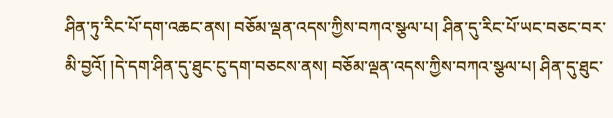ཤིན་ཏུ་རིང་པོ་དག་འཆང་ནས། བཅོམ་ལྡན་འདས་ཀྱིས་བཀའ་སྩལ་པ། ཤིན་དུ་རིང་པོ་ཡང་བཅང་བར་མི་བྱའོ། །དེ་དག་ཤིན་དུ་ཐུང་ངུ་དག་བཅངས་ནས། བཅོམ་ལྡན་འདས་ཀྱིས་བཀའ་སྩལ་པ། ཤིན་དུ་ཐུང་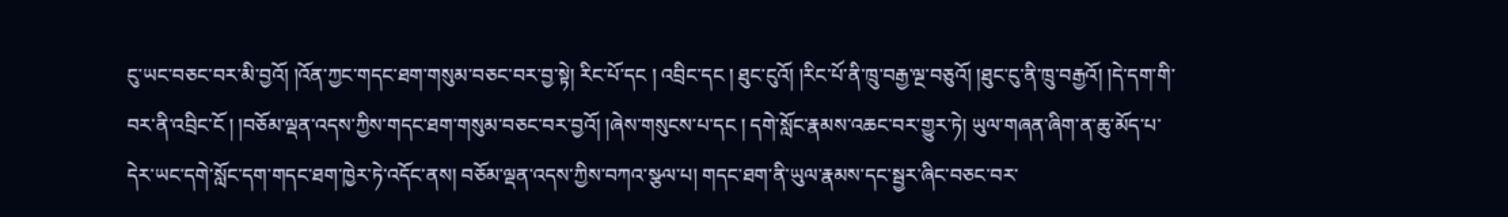ངུ་ཡང་བཅང་བར་མི་བྱའོ། །འོན་ཀྱང་གདང་ཐག་གསུམ་བཅང་བར་བྱ་སྟེ། རིང་པོ་དང ། འབྲིང་དང ། ཐུང་ངུའོ། །རིང་པོ་ནི་ཁྲུ་བརྒྱ་ལྔ་བཅུའོ། །ཐུང་ངུ་ནི་ཁྲུ་བརྒྱའོ། །དེ་དག་གི་བར་ནི་འབྲིང་ངོ ། །བཅོམ་ལྡན་འདས་ཀྱིས་གདང་ཐག་གསུམ་བཅང་བར་བྱའོ། །ཞེས་གསུངས་པ་དང ། དགེ་སློང་རྣམས་འཆང་བར་གྱུར་ཏེ། ཡུལ་གཞན་ཞིག་ན་ཆུ་མོད་པ་དེར་ཡང་དགེ་སློང་དག་གདང་ཐག་ཁྱེར་ཏེ་འདོང་ནས། བཅོམ་ལྡན་འདས་ཀྱིས་བཀའ་སྩལ་པ། གདང་ཐག་ནི་ཡུལ་རྣམས་དང་སྦྱར་ཞིང་བཅང་བར་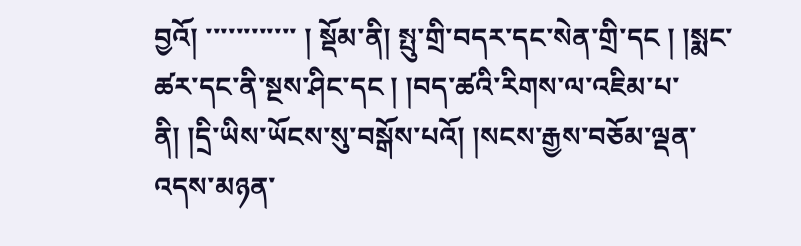བྱའོ། ་་་་་་་་་་་་ ། སྡོམ་ནི། སྤུ་གྲི་བདར་དང་སེན་གྲི་དང ། །སྨང་ཚར་དང་ནི་སྔས་ཤིང་དང ། །བད་ཚའི་རིགས་ལ་འཇིམ་པ་ནི། །དྲི་ཡིས་ཡོངས་སུ་བསྒོས་པའོ། །སངས་རྒྱས་བཅོམ་ལྡན་འདས་མཉན་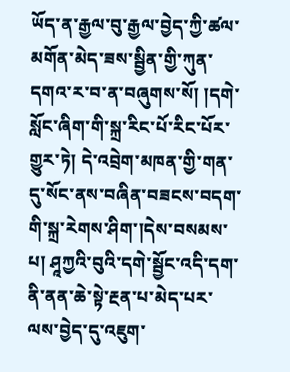ཡོད་ན་རྒྱལ་བུ་རྒྱལ་བྱེད་ཀྱི་ཚལ་མགོན་མེད་ཟས་སྦྱིན་གྱི་ཀུན་དགའ་ར་བ་ན་བཞུགས་སོ། །དགེ་སློང་ཞིག་གི་སྐྲ་རིང་པོ་རིང་པོར་གྱུར་ཏེ། དེ་འབྲེག་མཁན་གྱི་གན་དུ་སོང་ནས་བཞིན་བཟངས་བདག་གི་སྐྲ་རེགས་ཤིག་།དེས་བསམས་པ། ཤཱཀྱའི་བུའི་དགེ་སྦྱོང་འདི་དག་ནི་ནན་ཆེ་སྟེ་རྔན་པ་མེད་པར་ལས་བྱེད་དུ་འཇུག་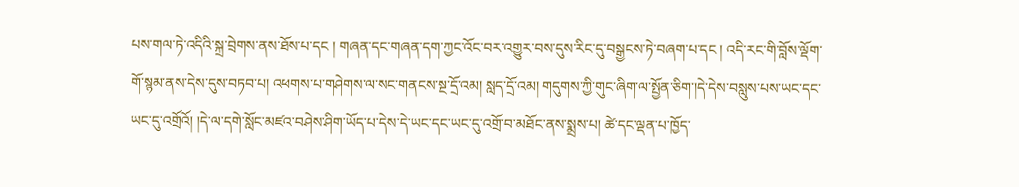པས་གལ་ཏེ་འདིའི་སྐྲ་བྲེགས་ནས་ཐོས་པ་དང ། གཞན་དང་གཞན་དག་ཀྱང་འོང་བར་འགྱུར་བས་དུས་རིང་དུ་བསྒྱངས་ཏེ་བཞག་པ་དང ། འདི་རང་གི་བློས་ལྡོག་གོ་སྙམ་ནས་དེས་དུས་བཏབ་པ། འཕགས་པ་གཤེགས་ལ་སང་གནངས་སྔ་དྲོ་འམ། སླད་དྲོ་འམ། གདུགས་ཀྱི་གུང་ཞིག་ལ་སྤྱོན་ཅིག་།དེ་དེས་བསླུས་པས་ཡང་དང་ཡང་དུ་འགྲོའོ། །དེ་ལ་དགེ་སློང་མཛའ་བཤེས་ཤིག་ཡོད་པ་དེས་དེ་ཡང་དང་ཡང་དུ་འགྲོ་བ་མཐོང་ནས་སྨྲས་པ། ཚེ་དང་ལྡན་པ་ཁྱོད་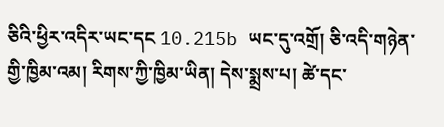ཅིའི་ཕྱིར་འདིར་ཡང་དང 10.215b ཡང་དུ་འགྲོ། ཅི་འདི་གཉེན་གྱི་ཁྱིམ་འམ། རིགས་ཀྱི་ཁྱིམ་ཡིན། དེས་སྨྲས་པ། ཚེ་དང་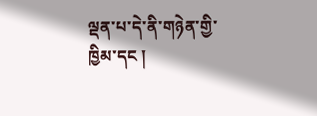ལྡན་པ་དེ་ནི་གཉེན་གྱི་ཁྱིམ་དང །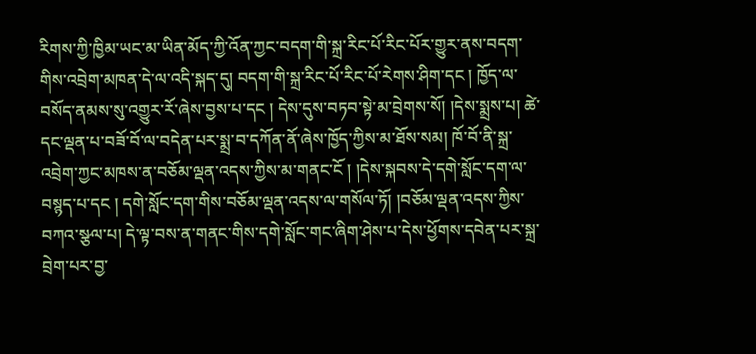རིགས་ཀྱི་ཁྱིམ་ཡང་མ་ཡིན་མོད་ཀྱི་འོན་ཀྱང་བདག་གི་སྐྲ་རིང་པོ་རིང་པོར་གྱུར་ནས་བདག་གིས་འབྲེག་མཁན་དེ་ལ་འདི་སྐད་དུ། བདག་གི་སྐྲ་རིང་པོ་རིང་པོ་རེགས་ཤིག་དང ། ཁྱོད་ལ་བསོད་ནམས་སུ་འགྱུར་རོ་ཞེས་བྱས་པ་དང ། དེས་དུས་བཏབ་སྟེ་མ་བྲེགས་སོ། །དེས་སྨྲས་པ། ཚེ་དང་ལྡན་པ་བཟོ་བོ་ལ་བདེན་པར་སྨྲ་བ་དཀོན་ནོ་ཞེས་ཁྱོད་ཀྱིས་མ་ཐོས་སམ། ཁོ་བོ་ནི་སྐྲ་འབྲེག་ཀྱང་མཁས་ན་བཅོམ་ལྡན་འདས་ཀྱིས་མ་གནང་ངོ ། །དེས་སྐབས་དེ་དགེ་སློང་དག་ལ་བསྙད་པ་དང ། དགེ་སློང་དག་གིས་བཅོམ་ལྡན་འདས་ལ་གསོལ་ཏོ། །བཅོམ་ལྡན་འདས་ཀྱིས་བཀའ་སྩལ་པ། དེ་ལྟ་བས་ན་གནང་གིས་དགེ་སློང་གང་ཞིག་ཤེས་པ་དེས་ཕྱོགས་དབེན་པར་སྐྲ་བྲེག་པར་བྱ་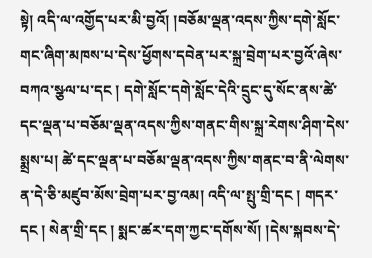སྟེ། འདི་ལ་འགྱོད་པར་མི་བྱའོ། །བཅོམ་ལྡན་འདས་ཀྱིས་དགེ་སློང་གང་ཞིག་མཁས་པ་དེས་ཕྱོགས་དབེན་པར་སྐྲ་བྲེག་པར་བྱའོ་ཞེས་བཀའ་སྩལ་པ་དང ། དགེ་སློང་དགེ་སློང་དེའི་དྲུང་དུ་སོང་ནས་ཚེ་དང་ལྡན་པ་བཅོམ་ལྡན་འདས་ཀྱིས་གནང་གིས་སྐྲ་རེགས་ཤིག་དེས་སྨྲས་པ། ཚེ་དང་ལྡན་པ་བཅོམ་ལྡན་འདས་ཀྱིས་གནང་བ་ནི་ལེགས་ན་དེ་ཅི་མཛུབ་མོས་བྲེག་པར་བྱ་འམ། འདི་ལ་སྤུ་གྲི་དང ། གདར་དང ། སེན་གྲི་དང ། སྨང་ཚར་དག་ཀྱང་དགོས་སོ། །དེས་སྐབས་དེ་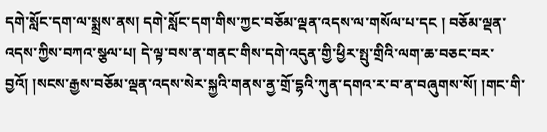དགེ་སློང་དག་ལ་སྨྲས་ནས། དགེ་སློང་དག་གིས་ཀྱང་བཅོམ་ལྡན་འདས་ལ་གསོལ་པ་དང ། བཅོམ་ལྡན་འདས་ཀྱིས་བཀའ་སྩལ་པ། དེ་ལྟ་བས་ན་གནང་གིས་དགེ་འདུན་གྱི་ཕྱིར་སྤུ་གྲིའི་ལག་ཆ་བཅང་བར་བྱའོ། །སངས་རྒྱས་བཅོམ་ལྡན་འདས་སེར་སྐྱའི་གནས་ནྱ་གྲོ་དྷའི་ཀུན་དགའ་ར་བ་ན་བཞུགས་སོ། །གང་གི་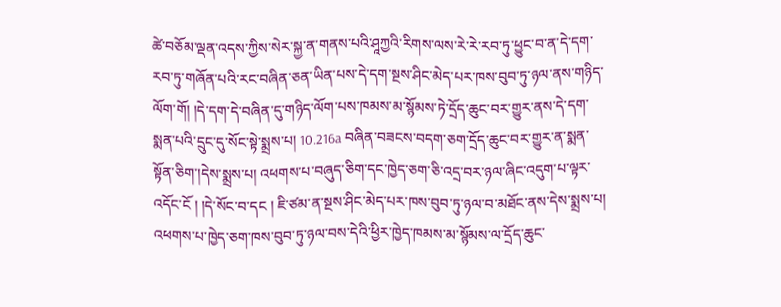ཚེ་བཅོམ་ལྡན་འདས་ཀྱིས་སེར་སྐྱ་ན་གནས་པའི་ཤཱཀྱའི་རིགས་ལས་རེ་རེ་རབ་ཏུ་ཕྱུང་བ་ན་དེ་དག་རབ་ཏུ་གཞོན་པའི་རང་བཞིན་ཅན་ཡིན་པས་དེ་དག་སྔས་ཤིང་མེད་པར་ཁས་བུབ་ཏུ་ཉལ་ནས་གཉིད་ལོག་གོ། །དེ་དག་དེ་བཞིན་དུ་གཉིད་ལོག་པས་ཁམས་མ་སྙོམས་ཏེ་དྲོད་ཆུང་བར་གྱུར་ནས་དེ་དག་སྨན་པའི་དྲུང་དུ་སོང་སྟེ་སྨྲས་པ། 10.216a བཞིན་བཟངས་བདག་ཅག་དྲོད་ཆུང་བར་གྱུར་ན་སྨན་སྟོན་ཅིག་།དེས་སྨྲས་པ། འཕགས་པ་བཞུད་ཅིག་དང་ཁྱེད་ཅག་ཅི་འདྲ་བར་ཉལ་ཞིང་འདུག་པ་ལྟར་འདོང་ངོ ། །དེ་སོང་བ་དང ། ཇི་ཙམ་ན་སྔས་ཤིང་མེད་པར་ཁས་བུབ་ཏུ་ཉལ་བ་མཐོང་ནས་དེས་སྨྲས་པ། འཕགས་པ་ཁྱེད་ཅག་ཁས་བུབ་ཏུ་ཉལ་བས་དེའི་ཕྱིར་ཁྱེད་ཁམས་མ་སྙོམས་ལ་དྲོད་ཆུང་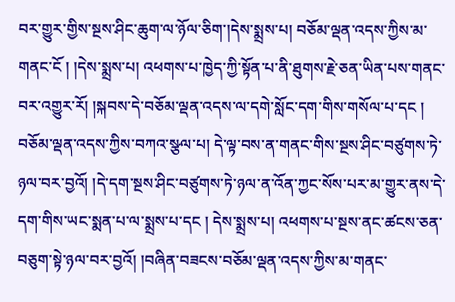བར་གྱུར་གྱིས་སྔས་ཤིང་ཆུག་ལ་ཉོལ་ཅིག་།དེས་སྨྲས་པ། བཅོམ་ལྡན་འདས་ཀྱིས་མ་གནང་ངོ ། །དེས་སྨྲས་པ། འཕགས་པ་ཁྱེད་ཀྱི་སྟོན་པ་ནི་ཐུགས་རྗེ་ཅན་ཡིན་པས་གནང་བར་འགྱུར་རོ། །སྐབས་དེ་བཅོམ་ལྡན་འདས་ལ་དགེ་སློང་དག་གིས་གསོལ་པ་དང ། བཅོམ་ལྡན་འདས་ཀྱིས་བཀའ་སྩལ་པ། དེ་ལྟ་བས་ན་གནང་གིས་སྔས་ཤིང་བཙུགས་ཏེ་ཉལ་བར་བྱའོ། །དེ་དག་སྔས་ཤིང་བཙུགས་ཏེ་ཉལ་ན་འོན་ཀྱང་སོས་པར་མ་གྱུར་ནས་དེ་དག་གིས་ཡང་སྨན་པ་ལ་སྨྲས་པ་དང ། དེས་སྨྲས་པ། འཕགས་པ་སྔས་ནང་ཚངས་ཅན་བཅུག་སྟེ་ཉལ་བར་བྱའོ། །བཞིན་བཟངས་བཅོམ་ལྡན་འདས་ཀྱིས་མ་གནང་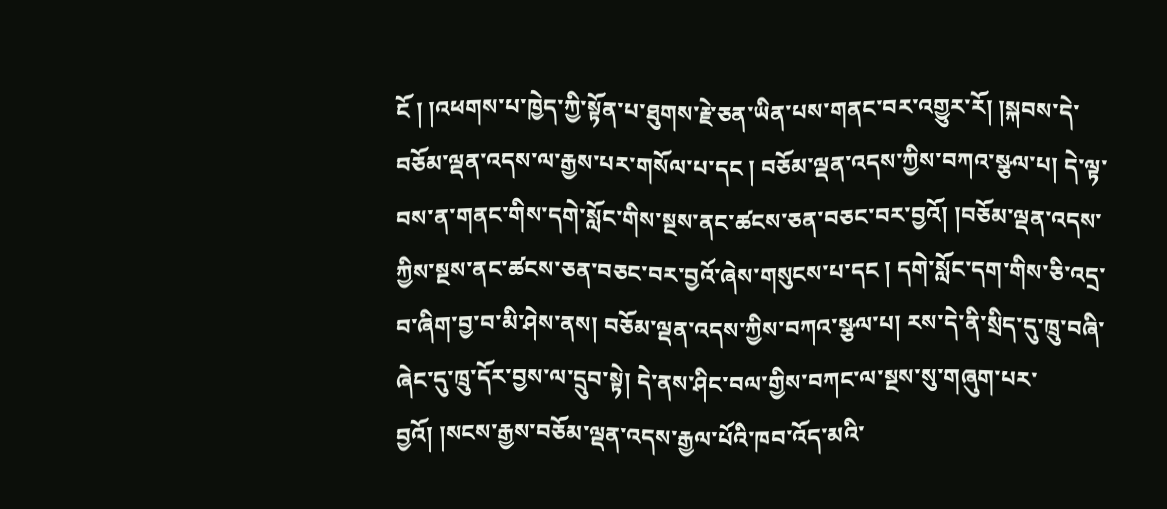ངོ ། །འཕགས་པ་ཁྱེད་ཀྱི་སྟོན་པ་ཐུགས་རྗེ་ཅན་ཡིན་པས་གནང་བར་འགྱུར་རོ། །སྐབས་དེ་བཅོམ་ལྡན་འདས་ལ་རྒྱས་པར་གསོལ་པ་དང ། བཅོམ་ལྡན་འདས་ཀྱིས་བཀའ་སྩལ་པ། དེ་ལྟ་བས་ན་གནང་གིས་དགེ་སློང་གིས་སྔས་ནང་ཚངས་ཅན་བཅང་བར་བྱའོ། །བཅོམ་ལྡན་འདས་ཀྱིས་སྔས་ནང་ཚངས་ཅན་བཅང་བར་བྱའོ་ཞེས་གསུངས་པ་དང ། དགེ་སློང་དག་གིས་ཅི་འདྲ་བ་ཞིག་བྱ་བ་མི་ཤེས་ནས། བཅོམ་ལྡན་འདས་ཀྱིས་བཀའ་སྩལ་པ། རས་དེ་ནི་སྲིད་དུ་ཁྲུ་བཞི་ཞེང་དུ་ཁྲུ་དོར་བྱས་ལ་དྲུབ་སྟེ། དེ་ནས་ཤིང་བལ་གྱིས་བཀང་ལ་སྔས་སུ་གཞུག་པར་བྱའོ། །སངས་རྒྱས་བཅོམ་ལྡན་འདས་རྒྱལ་པོའི་ཁབ་འོད་མའི་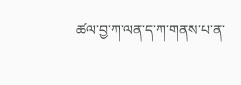ཚལ་བྱ་ཀ་ལན་ད་ཀ་གནས་པ་ན་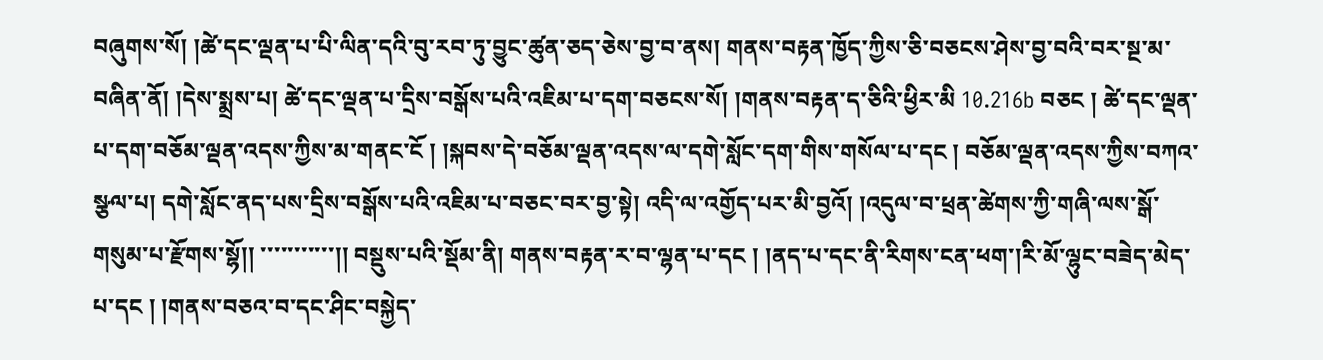བཞུགས་སོ། །ཚེ་དང་ལྡན་པ་པི་ལིན་དའི་བུ་རབ་ཏུ་བྱུང་ཚུན་ཅད་ཅེས་བྱ་བ་ནས། གནས་བརྟན་ཁྱོད་ཀྱིས་ཅི་བཅངས་ཤེས་བྱ་བའི་བར་སྔ་མ་བཞིན་ནོ། །དེས་སྨྲས་པ། ཚེ་དང་ལྡན་པ་དྲིས་བསྒོས་པའི་འཇིམ་པ་དག་བཅངས་སོ། །གནས་བརྟན་ད་ཅིའི་ཕྱིར་མི 10.216b བཅང ། ཚེ་དང་ལྡན་པ་དག་བཅོམ་ལྡན་འདས་ཀྱིས་མ་གནང་ངོ ། །སྐབས་དེ་བཅོམ་ལྡན་འདས་ལ་དགེ་སློང་དག་གིས་གསོལ་པ་དང ། བཅོམ་ལྡན་འདས་ཀྱིས་བཀའ་སྩལ་པ། དགེ་སློང་ནད་པས་དྲིས་བསྒོས་པའི་འཇིམ་པ་བཅང་བར་བྱ་སྟེ། འདི་ལ་འགྱོད་པར་མི་བྱའོ། །འདུལ་བ་ཕྲན་ཚེགས་ཀྱི་གཞི་ལས་སྒོ་གསུམ་པ་རྫོགས་སྷོ།། ་་་་་་་་་་་།། བསྡུས་པའི་སྡོམ་ནི། གནས་བརྟན་ར་བ་ལྷན་པ་དང ། །ནད་པ་དང་ནི་རིགས་ངན་ཕག་།རི་མོ་ལྷུང་བཟེད་མེད་པ་དང ། །གནས་བཅའ་བ་དང་ཤིང་བསྐྱེད་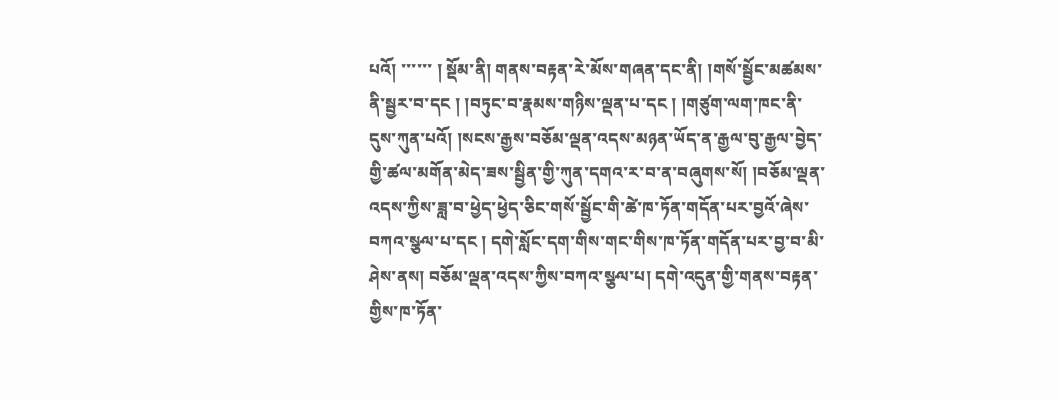པའོ། ་་་་་་ ། སྡོམ་ནི། གནས་བརྟན་རེ་མོས་གཞན་དང་ནི། །གསོ་སྦྱོང་མཚམས་ནི་སྦྱར་བ་དང ། །བཏུང་བ་རྣམས་གཉིས་ལྡན་པ་དང ། །གཙུག་ལག་ཁང་ནི་དུས་ཀུན་པའོ། །སངས་རྒྱས་བཅོམ་ལྡན་འདས་མཉན་ཡོད་ན་རྒྱལ་བུ་རྒྱལ་བྱེད་གྱི་ཚལ་མགོན་མེད་ཟས་སྦྱིན་གྱི་ཀུན་དགའ་ར་བ་ན་བཞུགས་སོ། །བཅོམ་ལྡན་འདས་ཀྱིས་ཟླ་བ་ཕྱེད་ཕྱེད་ཅིང་གསོ་སྦྱོང་གི་ཚེ་ཁ་ཏོན་གདོན་པར་བྱའོ་ཞེས་བཀའ་སྩལ་པ་དང ། དགེ་སློང་དག་གིས་གང་གིས་ཁ་ཏོན་གདོན་པར་བྱ་བ་མི་ཤེས་ནས། བཅོམ་ལྡན་འདས་ཀྱིས་བཀའ་སྩལ་པ། དགེ་འདུན་གྱི་གནས་བརྟན་གྱིས་ཁ་ཏོན་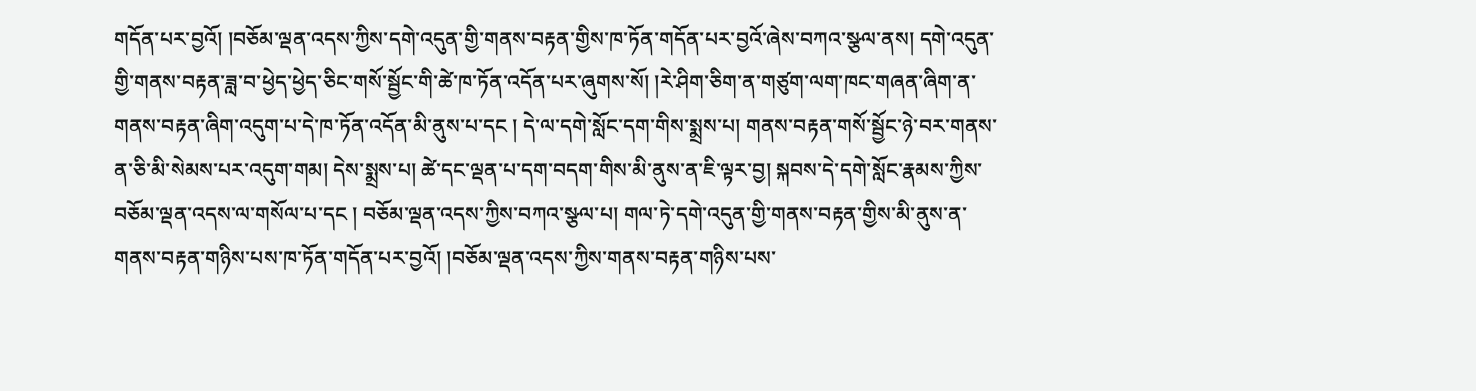གདོན་པར་བྱའོ། །བཅོམ་ལྡན་འདས་ཀྱིས་དགེ་འདུན་གྱི་གནས་བརྟན་གྱིས་ཁ་ཏོན་གདོན་པར་བྱའོ་ཞེས་བཀའ་སྩལ་ནས། དགེ་འདུན་གྱི་གནས་བརྟན་ཟླ་བ་ཕྱེད་ཕྱེད་ཅིང་གསོ་སྦྱོང་གི་ཚེ་ཁ་ཏོན་འདོན་པར་ཞུགས་སོ། །རེ་ཤིག་ཅིག་ན་གཙུག་ལག་ཁང་གཞན་ཞིག་ན་གནས་བརྟན་ཞིག་འདུག་པ་དེ་ཁ་ཏོན་འདོན་མི་ནུས་པ་དང ། དེ་ལ་དགེ་སློང་དག་གིས་སྨྲས་པ། གནས་བརྟན་གསོ་སྦྱོང་ཉེ་བར་གནས་ན་ཅི་མི་སེམས་པར་འདུག་གམ། དེས་སྨྲས་པ། ཚེ་དང་ལྡན་པ་དག་བདག་གིས་མི་ནུས་ན་ཇི་ལྟར་བྱ། སྐབས་དེ་དགེ་སློང་རྣམས་ཀྱིས་བཅོམ་ལྡན་འདས་ལ་གསོལ་པ་དང ། བཅོམ་ལྡན་འདས་ཀྱིས་བཀའ་སྩལ་པ། གལ་ཏེ་དགེ་འདུན་གྱི་གནས་བརྟན་གྱིས་མི་ནུས་ན་གནས་བརྟན་གཉིས་པས་ཁ་ཏོན་གདོན་པར་བྱའོ། །བཅོམ་ལྡན་འདས་ཀྱིས་གནས་བརྟན་གཉིས་པས་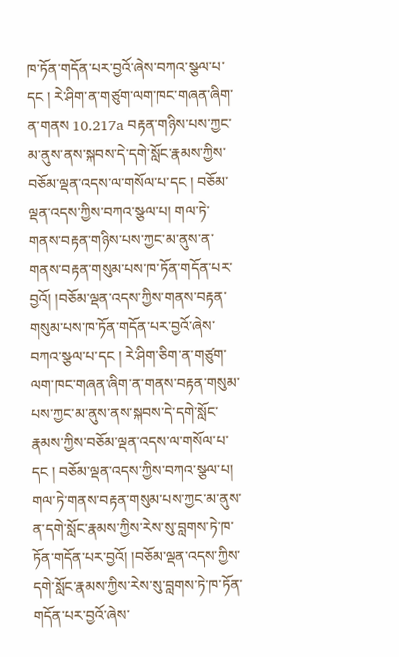ཁ་ཏོན་གདོན་པར་བྱའོ་ཞེས་བཀའ་སྩལ་པ་དང ། རེ་ཤིག་ན་གཙུག་ལག་ཁང་གཞན་ཞིག་ན་གནས 10.217a བརྟན་གཉིས་པས་ཀྱང་མ་ནུས་ནས་སྐབས་དེ་དགེ་སློང་རྣམས་ཀྱིས་བཅོམ་ལྡན་འདས་ལ་གསོལ་པ་དང ། བཅོམ་ལྡན་འདས་ཀྱིས་བཀའ་སྩལ་པ། གལ་ཏེ་གནས་བརྟན་གཉིས་པས་ཀྱང་མ་ནུས་ན་གནས་བརྟན་གསུམ་པས་ཁ་ཏོན་གདོན་པར་བྱའོ། །བཅོམ་ལྡན་འདས་ཀྱིས་གནས་བརྟན་གསུམ་པས་ཁ་ཏོན་གདོན་པར་བྱའོ་ཞེས་བཀའ་སྩལ་པ་དང ། རེ་ཤིག་ཅིག་ན་གཙུག་ལག་ཁང་གཞན་ཞིག་ན་གནས་བརྟན་གསུམ་པས་ཀྱང་མ་ནུས་ནས་སྐབས་དེ་དགེ་སློང་རྣམས་ཀྱིས་བཅོམ་ལྡན་འདས་ལ་གསོལ་པ་དང ། བཅོམ་ལྡན་འདས་ཀྱིས་བཀའ་སྩལ་པ། གལ་ཏེ་གནས་བརྟན་གསུམ་པས་ཀྱང་མ་ནུས་ན་དགེ་སློང་རྣམས་ཀྱིས་རེས་སུ་བླགས་ཏེ་ཁ་ཏོན་གདོན་པར་བྱའོ། །བཅོམ་ལྡན་འདས་ཀྱིས་དགེ་སློང་རྣམས་ཀྱིས་རེས་སུ་བླགས་ཏེ་ཁ་ཏོན་གདོན་པར་བྱའོ་ཞེས་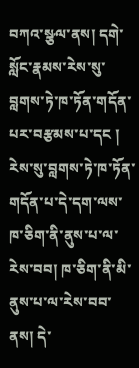བཀའ་སྩལ་ནས། དགེ་སློང་རྣམས་རེས་སུ་བླགས་ཏེ་ཁ་ཏོན་གདོན་པར་བརྩམས་པ་དང ། རེས་སུ་བླགས་ཏེ་ཁ་ཏོན་གདོན་པ་དེ་དག་ལས་ཁ་ཅིག་ནི་ནུས་པ་ལ་རེས་བབ། ཁ་ཅིག་ནི་མི་ནུས་པ་ལ་རེས་བབ་ནས། དེ་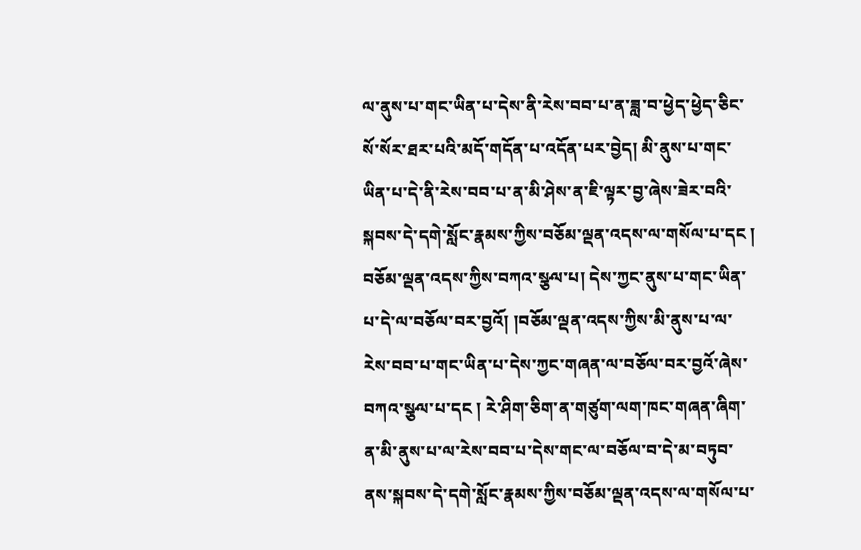ལ་ནུས་པ་གང་ཡིན་པ་དེས་ནི་རེས་བབ་པ་ན་ཟླ་བ་ཕྱེད་ཕྱེད་ཅིང་སོ་སོར་ཐར་པའི་མདོ་གདོན་པ་འདོན་པར་བྱེད། མི་ནུས་པ་གང་ཡིན་པ་དེ་ནི་རེས་བབ་པ་ན་མི་ཤེས་ན་ཇི་ལྟར་བྱ་ཞེས་ཟེར་བའི་སྐབས་དེ་དགེ་སློང་རྣམས་ཀྱིས་བཅོམ་ལྡན་འདས་ལ་གསོལ་པ་དང ། བཅོམ་ལྡན་འདས་ཀྱིས་བཀའ་སྩལ་པ། དེས་ཀྱང་ནུས་པ་གང་ཡིན་པ་དེ་ལ་བཅོལ་བར་བྱའོ། །བཅོམ་ལྡན་འདས་ཀྱིས་མི་ནུས་པ་ལ་རེས་བབ་པ་གང་ཡིན་པ་དེས་ཀྱང་གཞན་ལ་བཅོལ་བར་བྱའོ་ཞེས་བཀའ་སྩལ་པ་དང ། རེ་ཤིག་ཅིག་ན་གཙུག་ལག་ཁང་གཞན་ཞིག་ན་མི་ནུས་པ་ལ་རེས་བབ་པ་དེས་གང་ལ་བཅོལ་བ་དེ་མ་བཏུབ་ནས་སྐབས་དེ་དགེ་སློང་རྣམས་ཀྱིས་བཅོམ་ལྡན་འདས་ལ་གསོལ་པ་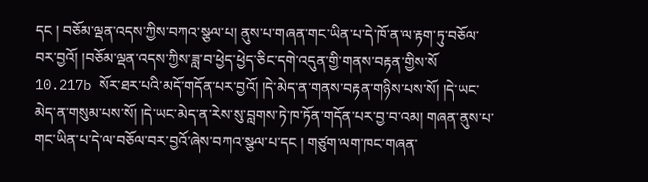དང ། བཅོམ་ལྡན་འདས་ཀྱིས་བཀའ་སྩལ་པ། ནུས་པ་གཞན་གང་ཡིན་པ་དེ་ཁོ་ན་ལ་རྟག་ཏུ་བཅོལ་བར་བྱའོ། །བཅོམ་ལྡན་འདས་ཀྱིས་ཟླ་བ་ཕྱེད་ཕྱེད་ཅིང་དགེ་འདུན་གྱི་གནས་བརྟན་གྱིས་སོ 10.217b སོར་ཐར་པའི་མདོ་གདོན་པར་བྱའོ། །དེ་མེད་ན་གནས་བརྟན་གཉིས་པས་སོ། །དེ་ཡང་མེད་ན་གསུམ་པས་སོ། །དེ་ཡང་མེད་ན་རེས་སུ་བླགས་ཏེ་ཁ་ཏོན་གདོན་པར་བྱ་བ་འམ། གཞན་ནུས་པ་གང་ཡིན་པ་དེ་ལ་བཅོལ་བར་བྱའོ་ཞེས་བཀའ་སྩལ་པ་དང ། གཙུག་ལག་ཁང་གཞན་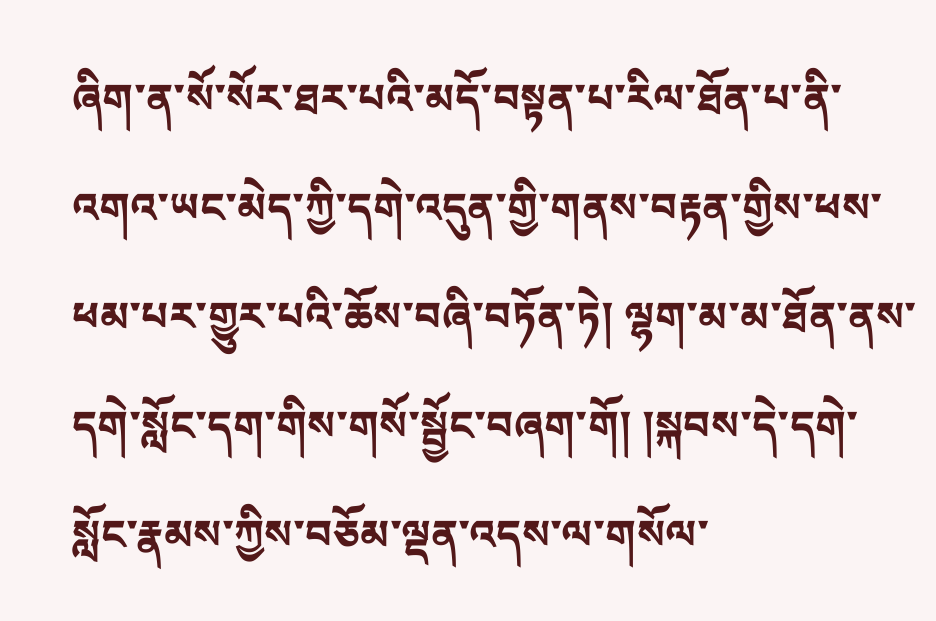ཞིག་ན་སོ་སོར་ཐར་པའི་མདོ་བསྟན་པ་རིལ་ཐོན་པ་ནི་འགའ་ཡང་མེད་ཀྱི་དགེ་འདུན་གྱི་གནས་བརྟན་གྱིས་ཕས་ཕམ་པར་གྱུར་པའི་ཆོས་བཞི་བཏོན་ཏེ། ལྷག་མ་མ་ཐོན་ནས་དགེ་སློང་དག་གིས་གསོ་སྦྱོང་བཞག་གོ། །སྐབས་དེ་དགེ་སློང་རྣམས་ཀྱིས་བཅོམ་ལྡན་འདས་ལ་གསོལ་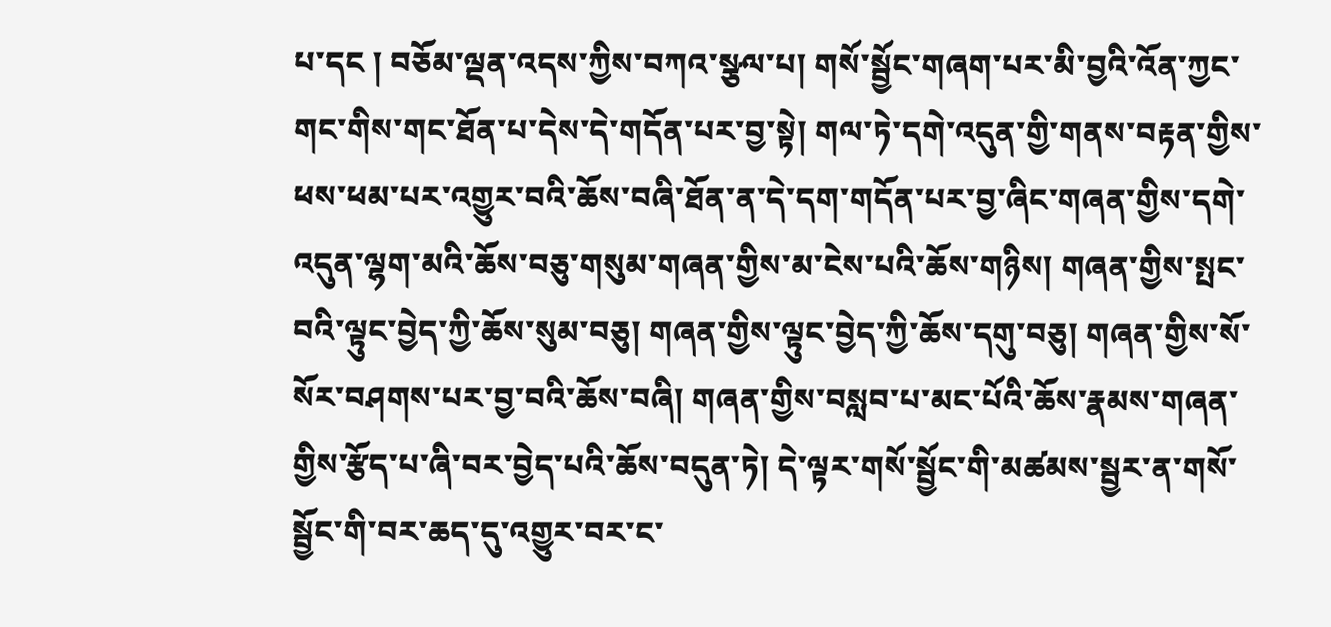པ་དང ། བཅོམ་ལྡན་འདས་ཀྱིས་བཀའ་སྩལ་པ། གསོ་སྦྱོང་གཞག་པར་མི་བྱའི་འོན་ཀྱང་གང་གིས་གང་ཐོན་པ་དེས་དེ་གདོན་པར་བྱ་སྟེ། གལ་ཏེ་དགེ་འདུན་གྱི་གནས་བརྟན་གྱིས་ཕས་ཕམ་པར་འགྱུར་བའི་ཆོས་བཞི་ཐོན་ན་དེ་དག་གདོན་པར་བྱ་ཞིང་གཞན་གྱིས་དགེ་འདུན་ལྷག་མའི་ཆོས་བཅུ་གསུམ་གཞན་གྱིས་མ་ངེས་པའི་ཆོས་གཉིས། གཞན་གྱིས་སྤང་བའི་ལྟུང་བྱེད་ཀྱི་ཆོས་སུམ་བཅུ། གཞན་གྱིས་ལྟུང་བྱེད་ཀྱི་ཆོས་དགུ་བཅུ། གཞན་གྱིས་སོ་སོར་བཤགས་པར་བྱ་བའི་ཆོས་བཞི། གཞན་གྱིས་བསླབ་པ་མང་པོའི་ཆོས་རྣམས་གཞན་གྱིས་རྩོད་པ་ཞི་བར་བྱེད་པའི་ཆོས་བདུན་ཏེ། དེ་ལྟར་གསོ་སྦྱོང་གི་མཚམས་སྦྱར་ན་གསོ་སྦྱོང་གི་བར་ཆད་དུ་འགྱུར་བར་ང་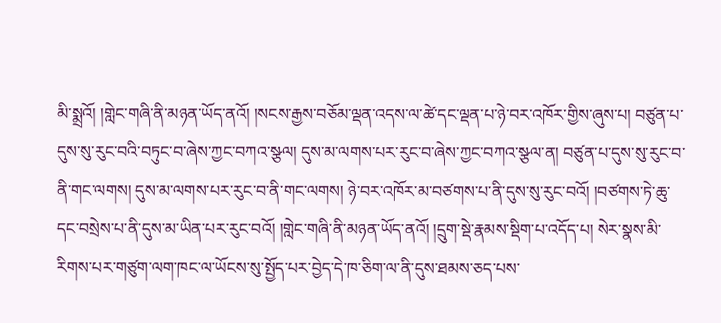མི་སྨྲའོ། །གླེང་གཞི་ནི་མཉན་ཡོད་ནའོ། །སངས་རྒྱས་བཅོམ་ལྡན་འདས་ལ་ཚེ་དང་ལྡན་པ་ཉེ་བར་འཁོར་གྱིས་ཞུས་པ། བཙུན་པ་དུས་སུ་རུང་བའི་བཏུང་བ་ཞེས་ཀྱང་བཀའ་སྩལ། དུས་མ་ལགས་པར་རུང་བ་ཞེས་ཀྱང་བཀའ་སྩལ་ན། བཙུན་པ་དུས་སུ་རུང་བ་ནི་གང་ལགས། དུས་མ་ལགས་པར་རུང་བ་ནི་གང་ལགས། ཉེ་བར་འཁོར་མ་བཙགས་པ་ནི་དུས་སུ་རུང་བའོ། །བཙགས་ཏེ་ཆུ་དང་བསྲེས་པ་ནི་དུས་མ་ཡིན་པར་རུང་བའོ། །གླེང་གཞི་ནི་མཉན་ཡོད་ནའོ། །དྲུག་སྡེ་རྣམས་སྡིག་པ་འདོད་པ། སེར་སྣས་མི་རིགས་པར་གཙུག་ལག་ཁང་ལ་ཡོངས་སུ་སྤྱོད་པར་བྱེད་དེ་ཁ་ཅིག་ལ་ནི་དུས་ཐམས་ཅད་པས་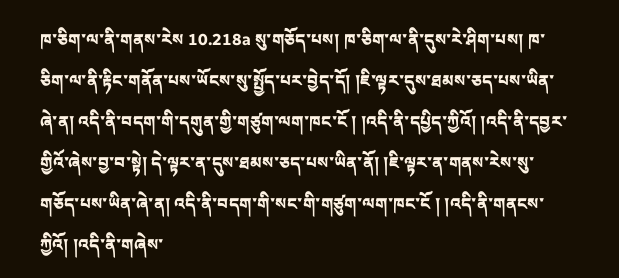ཁ་ཅིག་ལ་ནི་གནས་རེས 10.218a སུ་གཅོད་པས། ཁ་ཅིག་ལ་ནི་དུས་རེ་ཤིག་པས། ཁ་ཅིག་ལ་ནི་རྟིང་གནོན་པས་ཡོངས་སུ་སྤྱོད་པར་བྱེད་དོ། །ཇི་ལྟར་དུས་ཐམས་ཅད་པས་ཡིན་ཞེ་ན། འདི་ནི་བདག་གི་དགུན་གྱི་གཙུག་ལག་ཁང་ངོ ། །འདི་ནི་དཔྱིད་ཀྱིའོ། །འདི་ནི་དབྱར་གྱིའོ་ཞེས་བྱ་བ་སྟེ། དེ་ལྟར་ན་དུས་ཐམས་ཅད་པས་ཡིན་ནོ། །ཇི་ལྟར་ན་གནས་རེས་སུ་གཅོད་པས་ཡིན་ཞེ་ན། འདི་ནི་བདག་གི་སང་གི་གཙུག་ལག་ཁང་ངོ ། །འདི་ནི་གནངས་ཀྱིའོ། །འདི་ནི་གཞེས་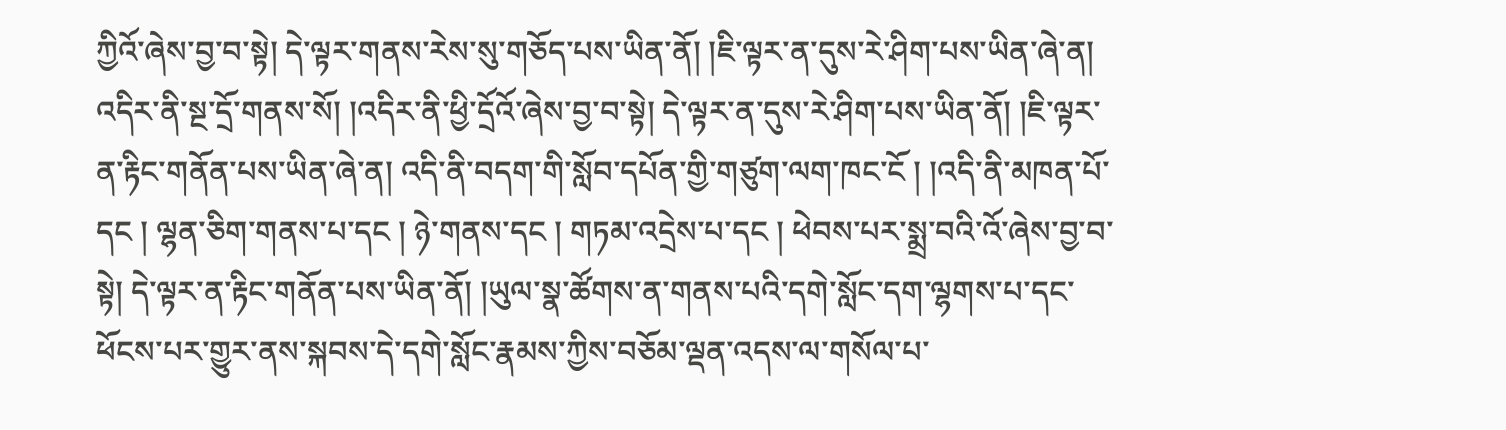ཀྱིའོ་ཞེས་བྱ་བ་སྟེ། དེ་ལྟར་གནས་རེས་སུ་གཅོད་པས་ཡིན་ནོ། །ཇི་ལྟར་ན་དུས་རེ་ཤིག་པས་ཡིན་ཞེ་ན། འདིར་ནི་སྔ་དྲོ་གནས་སོ། །འདིར་ནི་ཕྱི་དྲོའོ་ཞེས་བྱ་བ་སྟེ། དེ་ལྟར་ན་དུས་རེ་ཤིག་པས་ཡིན་ནོ། །ཇི་ལྟར་ན་རྟིང་གནོན་པས་ཡིན་ཞེ་ན། འདི་ནི་བདག་གི་སློབ་དཔོན་གྱི་གཙུག་ལག་ཁང་ངོ ། །འདི་ནི་མཁན་པོ་དང ། ལྷན་ཅིག་གནས་པ་དང ། ཉེ་གནས་དང ། གཏམ་འདྲེས་པ་དང ། ཕེབས་པར་སྨྲ་བའི་འོ་ཞེས་བྱ་བ་སྟེ། དེ་ལྟར་ན་རྟིང་གནོན་པས་ཡིན་ནོ། །ཡུལ་སྣ་ཚོགས་ན་གནས་པའི་དགེ་སློང་དག་ལྷགས་པ་དང་ཕོངས་པར་གྱུར་ནས་སྐབས་དེ་དགེ་སློང་རྣམས་ཀྱིས་བཅོམ་ལྡན་འདས་ལ་གསོལ་པ་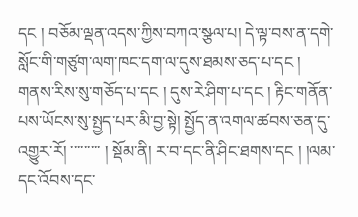དང ། བཅོམ་ལྡན་འདས་ཀྱིས་བཀའ་སྩལ་པ། དེ་ལྟ་བས་ན་དགེ་སློང་གི་གཙུག་ལག་ཁང་དག་ལ་དུས་ཐམས་ཅད་པ་དང ། གནས་རིས་སུ་གཅོད་པ་དང ། དུས་རེ་ཤིག་པ་དང ། རྟིང་གནོན་པས་ཡོངས་སུ་སྤྱད་པར་མི་བྱ་སྟེ། སྤྱོད་ན་འགལ་ཚབས་ཅན་དུ་འགྱུར་རོ། ་་་་་་་་་ ། སྡོམ་ནི། ར་བ་དང་ནི་ཤིང་ཐགས་དང ། །ལམ་དང་འོབས་དང་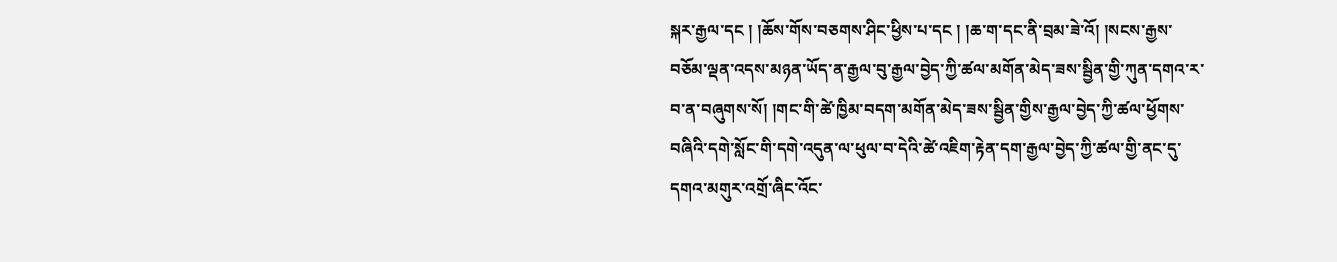སྐར་རྒྱལ་དང ། །ཆོས་གོས་བཅགས་ཤིང་ཕྱིས་པ་དང ། །ཆ་ག་དང་ནི་བྲམ་ཟེ་འོ། །སངས་རྒྱས་བཅོམ་ལྡན་འདས་མཉན་ཡོད་ན་རྒྱལ་བུ་རྒྱལ་བྱེད་ཀྱི་ཚལ་མགོན་མེད་ཟས་སྦྱིན་གྱི་ཀུན་དགའ་ར་བ་ན་བཞུགས་སོ། །གང་གི་ཚེ་ཁྱིམ་བདག་མགོན་མེད་ཟས་སྦྱིན་གྱིས་རྒྱལ་བྱེད་ཀྱི་ཚལ་ཕྱོགས་བཞིའི་དགེ་སློང་གི་དགེ་འདུན་ལ་ཕུལ་བ་དེའི་ཚེ་འཇིག་རྟེན་དག་རྒྱལ་བྱེད་ཀྱི་ཚལ་གྱི་ནང་དུ་དགའ་མགུར་འགྲོ་ཞིང་འོང་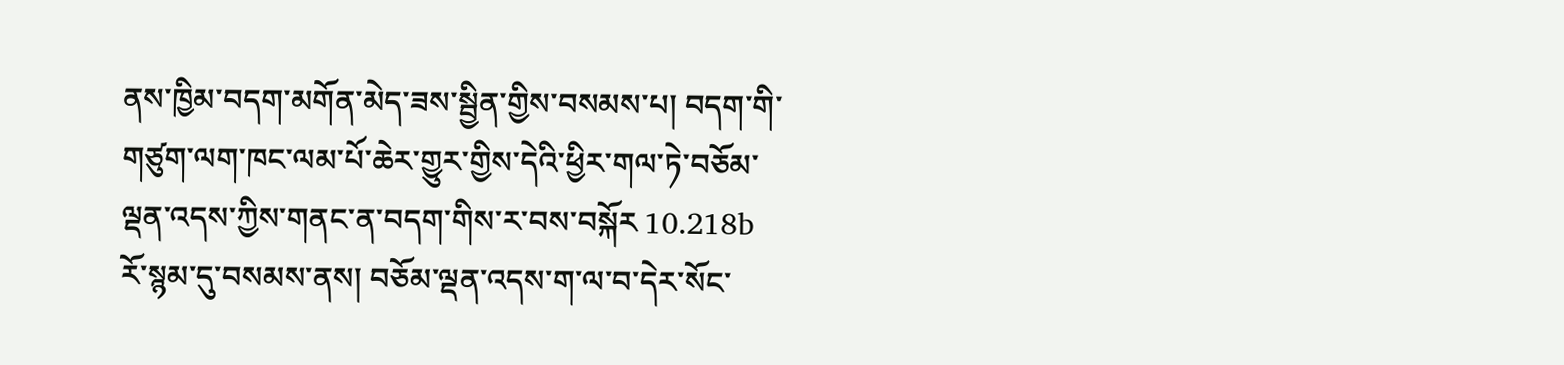ནས་ཁྱིམ་བདག་མགོན་མེད་ཟས་སྦྱིན་གྱིས་བསམས་པ། བདག་གི་གཙུག་ལག་ཁང་ལམ་པོ་ཆེར་གྱུར་གྱིས་དེའི་ཕྱིར་གལ་ཏེ་བཅོམ་ལྡན་འདས་ཀྱིས་གནང་ན་བདག་གིས་ར་བས་བསྐོར 10.218b རོ་སྙམ་དུ་བསམས་ནས། བཅོམ་ལྡན་འདས་ག་ལ་བ་དེར་སོང་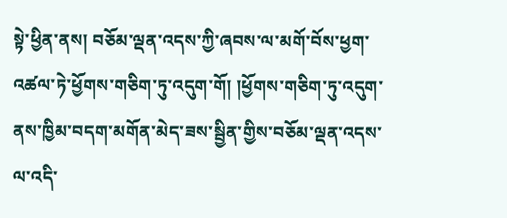སྟེ་ཕྱིན་ནས། བཅོམ་ལྡན་འདས་ཀྱི་ཞབས་ལ་མགོ་བོས་ཕྱག་འཚལ་ཏེ་ཕྱོགས་གཅིག་ཏུ་འདུག་གོ། །ཕྱོགས་གཅིག་ཏུ་འདུག་ནས་ཁྱིམ་བདག་མགོན་མེད་ཟས་སྦྱིན་གྱིས་བཅོམ་ལྡན་འདས་ལ་འདི་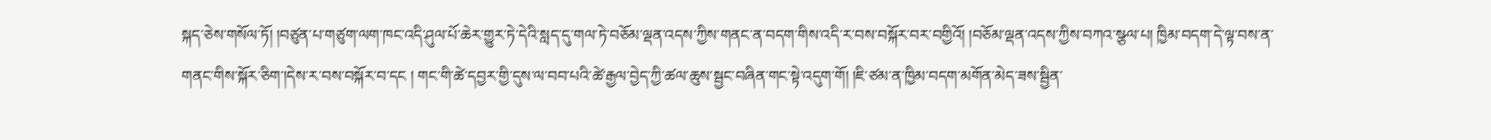སྐད་ཅེས་གསོལ་ཏོ། །བཙུན་པ་གཙུག་ལག་ཁང་འདི་ཤུལ་པོ་ཆེར་གྱུར་ཏེ་དེའི་སླད་དུ་གལ་ཏེ་བཅོམ་ལྡན་འདས་ཀྱིས་གནང་ན་བདག་གིས་འདི་ར་བས་བསྐོར་བར་བགྱིའོ། །བཅོམ་ལྡན་འདས་ཀྱིས་བཀའ་སྩལ་པ། ཁྱིམ་བདག་དེ་ལྟ་བས་ན་གནང་གིས་སྐོར་ཅིག་།དེས་ར་བས་བསྐོར་བ་དང ། གང་གི་ཚེ་དབྱར་གྱི་དུས་ལ་བབ་པའི་ཚེ་རྒྱལ་བྱེད་ཀྱི་ཚལ་ཆུས་སྦྱང་བཞིན་གང་སྟེ་འདུག་གོ། །ཇི་ཙམ་ན་ཁྱིམ་བདག་མགོན་མེད་ཟས་སྦྱིན་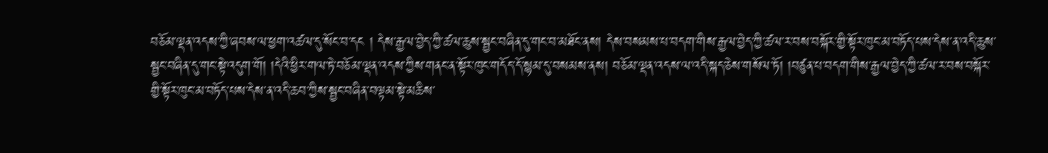བཅོམ་ལྡན་འདས་ཀྱི་ཞབས་ལ་ཕྱག་འཚལ་དུ་སོང་བ་དང ། དེས་རྒྱལ་བྱེད་ཀྱི་ཚལ་ཆུས་སྦྱང་བཞིན་དུ་གང་བ་མཐོང་ནས། དེས་བསམས་པ་བདག་གིས་རྒྱལ་བྱེད་ཀྱི་ཚལ་ར་བས་བསྐོར་གྱི་སྟོར་ཁུང་མ་བཏོད་པས་དེས་ན་འདི་ཆུས་སྦྱང་བཞིན་དུ་གང་སྟེ་འདུག་གོ། །དེའི་ཕྱིར་གལ་ཏེ་བཅོམ་ལྡན་འདས་ཀྱིས་གནང་ན་སྟོར་ཁུང་གདོད་དོ་སྙམ་དུ་བསམས་ནས། བཅོམ་ལྡན་འདས་ལ་འདི་སྐད་ཅེས་གསོལ་ཏོ། །བཙུན་པ་བདག་གིས་རྒྱལ་བྱེད་ཀྱི་ཚལ་ར་བས་བསྐོར་གྱི་སྟོར་ཁུང་མ་བཏོད་པས་དེས་ན་འདི་ཆབ་ཀྱིས་སྦྱང་བཞིན་བལྟམ་སྟེ་མཆིས་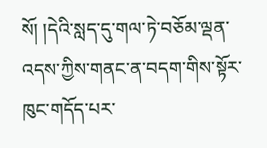སོ། །དེའི་སླད་དུ་གལ་ཏེ་བཅོམ་ལྡན་འདས་ཀྱིས་གནང་ན་བདག་གིས་སྟོར་ཁུང་གདོད་པར་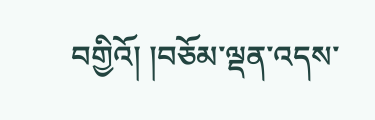བགྱིའོ། །བཅོམ་ལྡན་འདས་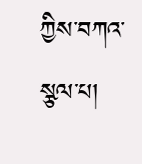ཀྱིས་བཀའ་སྩལ་པ།